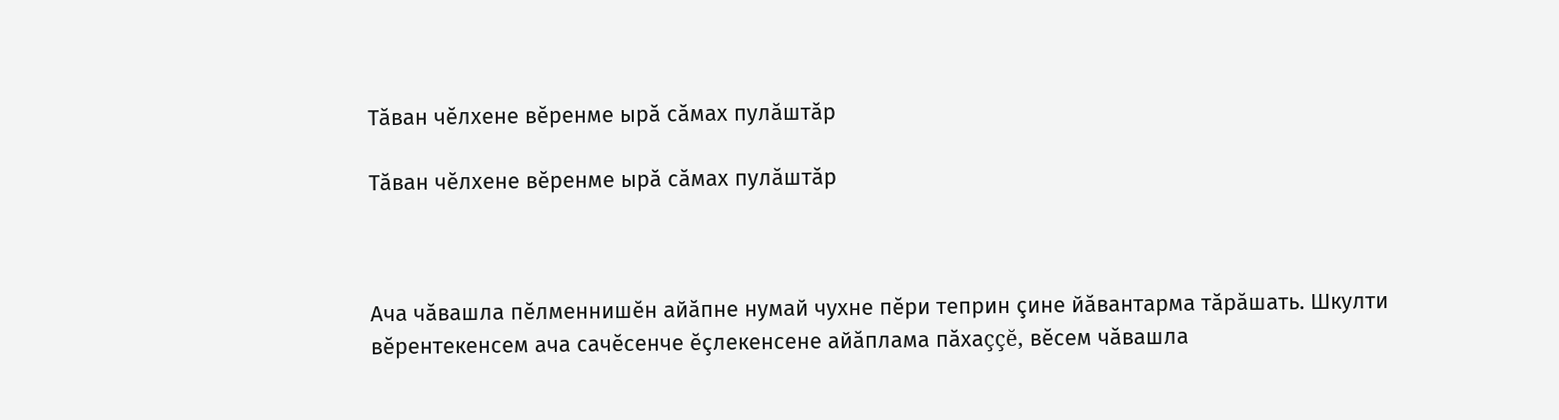Тăван чĕлхене вĕренме ырă сăмах пулăштăр

Тăван чĕлхене вĕренме ырă сăмах пулăштăр



Ача чăвашла пĕлменнишĕн айăпне нумай чухне пĕри теприн çине йăвантарма тăрăшать. Шкулти вĕрентекенсем ача сачĕсенче ĕçлекенсене айăплама пăхаççĕ, вĕсем чăвашла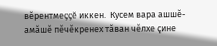вĕрентмеççĕ иккен.  Кусем вара ашшĕ-амăшĕ пĕчĕкренех тăван чĕлхе çине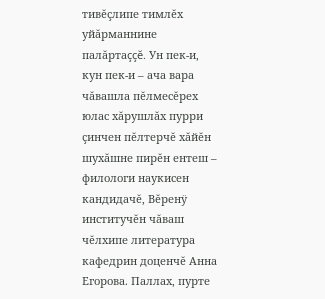тивĕçлипе тимлĕх уйăрманнине палăртаççĕ. Ун пек-и, кун пек-и – ача вара чăвашла пĕлмесĕрех юлас хăрушлăх пурри çинчен пĕлтерчĕ хăйĕн шухăшне пирĕн ентеш – филологи наукисен кандидачĕ, Вĕренÿ институчĕн чăваш чĕлхипе литература кафедрин доценчĕ Анна Егорова. Паллах, пурте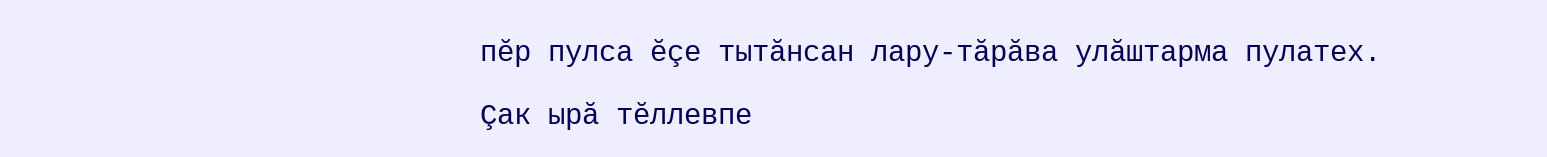пĕр пулса ĕçе тытăнсан лару-тăрăва улăштарма пулатех.

Çак ырă тĕллевпе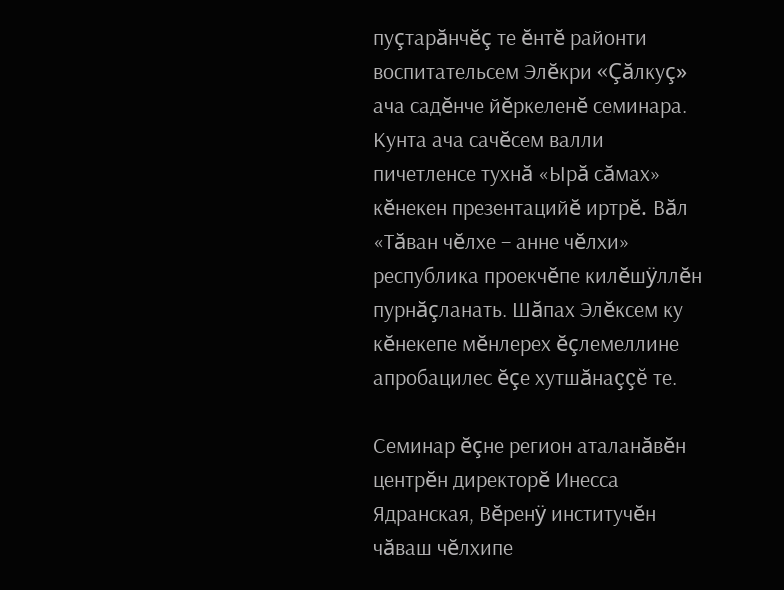пуçтарăнчĕç те ĕнтĕ районти воспитательсем Элĕкри «Çăлкуç» ача садĕнче йĕркеленĕ семинара. Кунта ача сачĕсем валли пичетленсе тухнă «Ырă сăмах» кĕнекен презентацийĕ иртрĕ. Вăл «Тăван чĕлхе – анне чĕлхи» республика проекчĕпе килĕшÿллĕн пурнăçланать. Шăпах Элĕксем ку кĕнекепе мĕнлерех ĕçлемеллине апробацилес ĕçе хутшăнаççĕ те.

Семинар ĕçне регион аталанăвĕн центрĕн директорĕ Инесса Ядранская, Вĕренÿ институчĕн чăваш чĕлхипе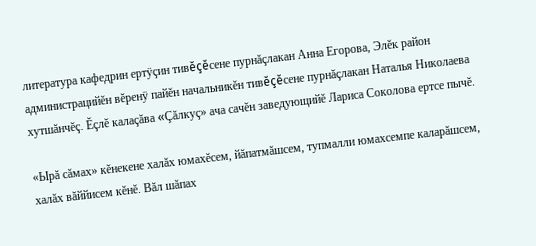литература кафедрин ертÿçин тивĕçĕсене пурнăçлакан Анна Егорова, Элĕк район администрацийĕн вĕренÿ пайĕн начальникĕн тивĕçĕсене пурнăçлакан Наталья Николаева хутшăнчĕç. Ĕçлĕ калаçăва «Çăлкуç» ача сачĕн заведующийĕ Лариса Соколова ертсе пычĕ.

«Ырă сăмах» кĕнекене халăх юмахĕсем, йăпатмăшсем, тупмалли юмахсемпе каларăшсем, халăх вăййисем кĕнĕ. Вăл шăпах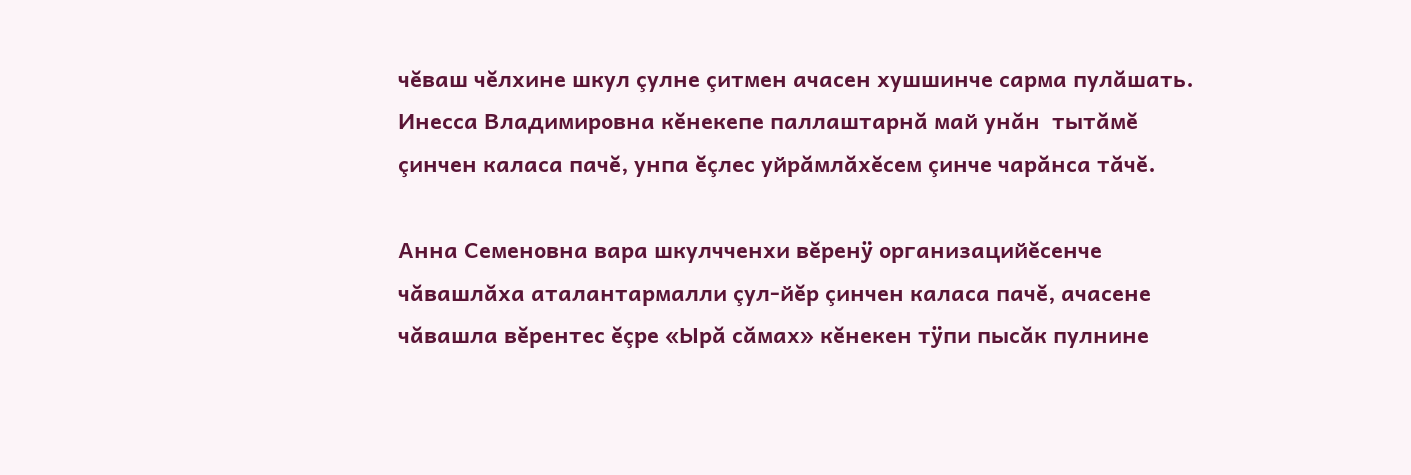чĕваш чĕлхине шкул çулне çитмен ачасен хушшинче сарма пулăшать. Инесса Владимировна кĕнекепе паллаштарнă май унăн  тытăмĕ çинчен каласа пачĕ, унпа ĕçлес уйрăмлăхĕсем çинче чарăнса тăчĕ.

Анна Семеновна вара шкулчченхи вĕренÿ организацийĕсенче чăвашлăха аталантармалли çул-йĕр çинчен каласа пачĕ, ачасене чăвашла вĕрентес ĕçре «Ырă сăмах» кĕнекен тÿпи пысăк пулнине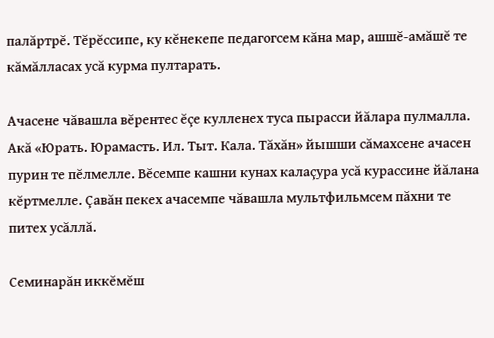палăртрĕ. Тĕрĕссипе, ку кĕнекепе педагогсем кăна мар, ашшĕ-амăшĕ те кăмăлласах усă курма пултарать.

Ачасене чăвашла вĕрентес ĕçе кулленех туса пырасси йăлара пулмалла. Акă «Юрать. Юрамасть. Ил. Тыт. Кала. Тăхăн» йышши сăмахсене ачасен  пурин те пĕлмелле. Вĕсемпе кашни кунах калаçура усă курассине йăлана кĕртмелле. Çавăн пекех ачасемпе чăвашла мультфильмсем пăхни те питех усăллă.

Семинарăн иккĕмĕш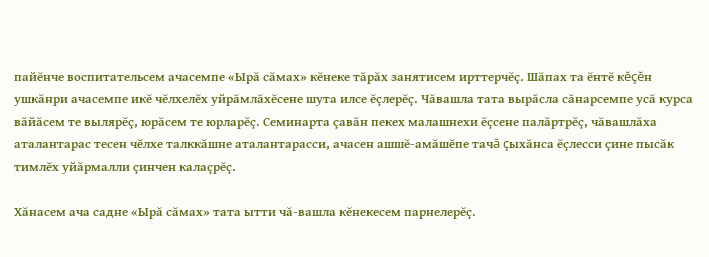пайĕнче воспитательсем ачасемпе «Ырă сăмах» кĕнеке тăрăх занятисем ирттерчĕç. Шăпах та ĕнтĕ кĕçĕн ушкăнри ачасемпе икĕ чĕлхелĕх уйрăмлăхĕсене шута илсе ĕçлерĕç. Чăвашла тата вырăсла сăнарсемпе усă курса вăйăсем те вылярĕç, юрăсем те юрларĕç. Семинарта çавăн пекех малашнехи ĕçсене палăртрĕç, чăвашлăха аталантарас тесен чĕлхе талккăшне аталантарасси, ачасен ашшĕ-амăшĕпе тачă çыхăнса ĕçлесси çине пысăк тимлĕх уйăрмалли çинчен калаçрĕç.

Хăнасем ача садне «Ырă сăмах» тата ытти чă-вашла кĕнекесем парнелерĕç.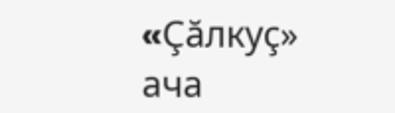«Çăлкуç» ача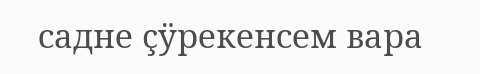садне çÿрекенсем вара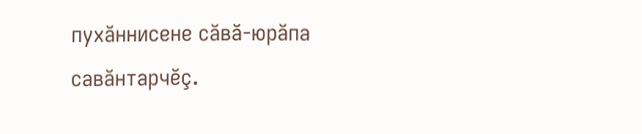пухăннисене сăвă-юрăпа савăнтарчĕç.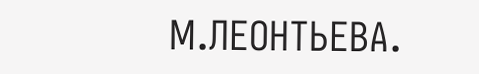М.ЛЕОНТЬЕВА.